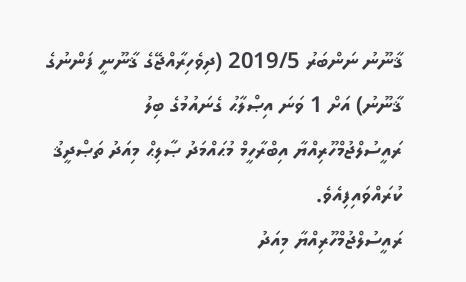ޤާނޫނު ނަންބަރު 2019/5 (ދިވެހިރާއްޖޭގެ ޤާނޫނީ ފަންނުގެ ޤާނޫނު) އަށް 1 ވަނަ އިޞްލާޙު ގެނައުމުގެ ބިލު ރައީސުލްޖުމްހޫރިއްޔާ އިބްރާހީމް މުޙައްމަދު ޞާލިޙް މިއަދު ތަޞްދީޤު ކުރައްވައިފިއެވެ.
ރައީސުލްޖުމްހޫރިއްޔާ މިއަދު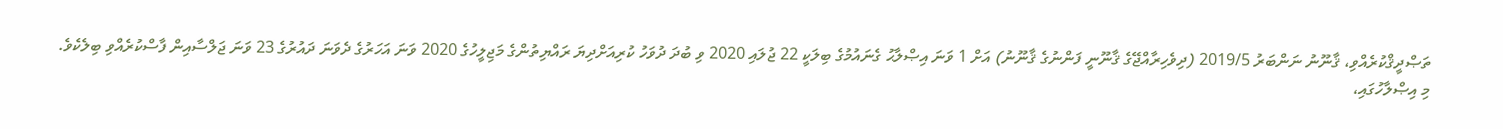ތަޞްދީޤްކުރެއްވި، ޤާނޫނު ނަންބަރު 2019/5 (ދިވެހިރާއްޖޭގެ ޤާނޫނީ ފަންނުގެ ޤާނޫނު) އަށް 1 ވަނަ އިޞްލާޙު ގެނައުމުގެ ބިލަކީ 22 ޖުލައި 2020 ވި ބުދަ ދުވަހު ކުރިއަށްދިޔަ ރައްޔިތުންގެ މަޖިލީހުގެ 2020 ވަނަ އަހަރުގެ ދެވަނަ ދައުރުގެ 23 ވަނަ ޖަލްސާއިން ފާސްކުރެއްވި ބިލެކެވެ.
މި އިޞްލާހުގައި،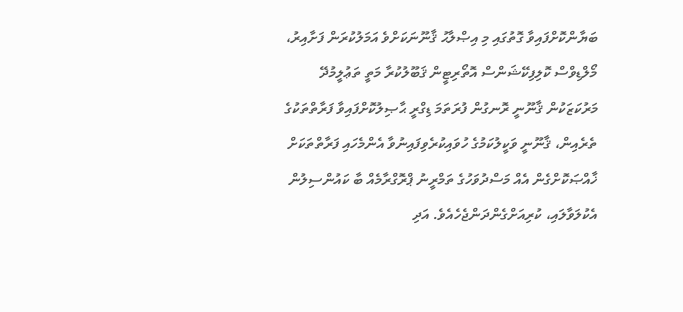ބަޔާންކޮށްފައިވާ ގޮތުގައި މި އިޞްލާޙު ޤާނޫނަކަށްވެ އަމަލުކުރަން ފަށާއިރު، މޯލްޑިވްސް ކޮލިފިކޭޝަންސް އޮތޯރިޓީން ޤަބޫލުކުރާ މަތީ ތަޢުލީމުދޭ މަރުކަޒަކުން ޤާނޫނީ ރޮނގުން ފުރަތަމަ ޑިގްރީ ޙާޞިލުކޮށްފައިވާ ފަރާތްތަކުގެ ތެރެއިން، ޤާނޫނީ ވަކީލުކަމުގެ ހުވައިކުރެވިފައިނުވާ އެންމެހައި ފަރާތްތަކަށް ޚާއްޞަކޮށްގެން އެއް މަސްދުވަހުގެ ތަމްރީނު ޕްރޮގްރާމެއް ބާ ކައުންސިލުން އެކުލަވާލައި، ކުރިއަށްގެންދަންޖެހެއެވެ. އަދި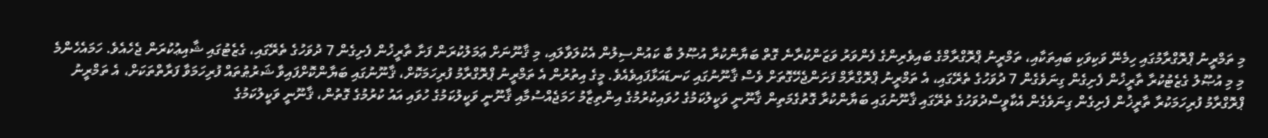މި ތަމްރީނު ޕްރޮގްރާމުގައި ހިމެނޭ ވަކިވަކި ބައިތަކާއި، ތަމްރީނު ޕްރޮގްރާމްގެ ބައިވެރިންގެ ފެންވަރު ވަޒަންކުރާނެ ގޮތް ބަޔާންކުރާ އުޞޫލު ބާ ކައުންސިލުން އެކުލަވާލައި، މި ޤާނޫނަށް ޢަމަލުކުރަން ފަށާ ތާރީޚުން ފެށިގެން 7 ދުވަހުގެ ތެރޭގައި، ގެޒެޓުގައި ޝާއިޢުކުރަން ޖެހެއެވެ. ހަމައެހެންމެ މި މި އުޞޫލު ގެޒެޓުކުރާ ތާރީޚުން ފެށިގެން ގިނަވެގެން 7 ދުވަހުގެ ތެރޭގައި، އެ ތަމްރީނު ޕްރޮގްރާމް ފަށަންޖެހޭގޮތަށް ވެސް ޤާނޫނުގައި ކަނޑައަޅާފައިވެއެވެ. މީގެ އިތުރުން އެ ތަމްރީނު ޕްރޮގްރާމު ފުރިހަމަކޮށް، ޤާނޫނުގައި ބަޔާންކޮށްފައިވާ ޝަރުޠުތައް ފުރިހަމަވާ ފަރާތްތަކަށް، އެ ތަމްރީނު ޕްރޮގްރާމު ފުރިހަމަކުރާ ތާރީޚުން ފެށިގެން ގިނަވެގެން އެކާވީސްދުވަހުގެ ތެރޭގައި ޤާނޫނުގައި ބަޔާންކުރާ ގޮތުގެމަތިން ޤާނޫނީ ވަކީލުކަމުގެ ހުވައިކުރުމުގެ އިންތިޒާމު ހަމަޖެއްސުމާއި ޤާނޫނީ ވަކީލުކަމުގެ ހުވައި އައު ކުރުމުގެ ގޮތުން، ޤާނޫނީ ވަކީލުކަމުގެ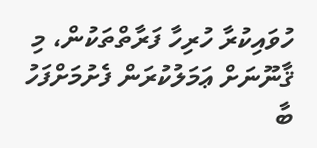ހުވައިކުރާ ހުރިހާ ފަރާތްތަކުން، މި ޤާނޫނަށް ޢަމަލުކުރަން ފެށުމަށްފަހު ބާ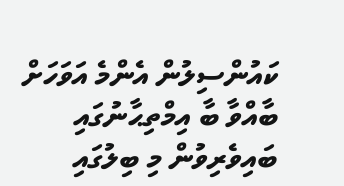ކައުންސިލުން އެންމެ އަވަހަށް ބާއްވާ ބާ އިމްތިޙާނުގައި ބައިވެރިވުން މި ބިލުގައި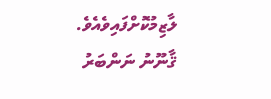ލާޒިމުކޮށްފައިވެއެވެ.
ޤާނޫނު ނަންބަރު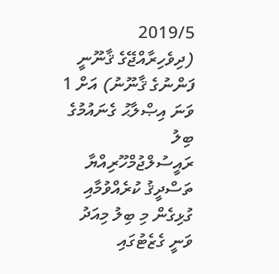2019/5 (ދިވެހިރާއްޖޭގެ ޤާނޫނީ ފަންނުގެ ޤާނޫނު) އަށް 1 ވަނަ އިޞްލާޙު ގެނައުމުގެ ބިލު ރައީސުލްޖުމްހޫރިއްޔާ ތަސްދީޤު ކުރެއްވުމާއި ގުޅިގެން މި ބިލު މިއަދު ވަނީ ގެޒެޓުގައި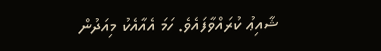ޝާއިޢު ކުރައްވާފައެވެ. ހަމަ އެއާއެކު މިއަދުން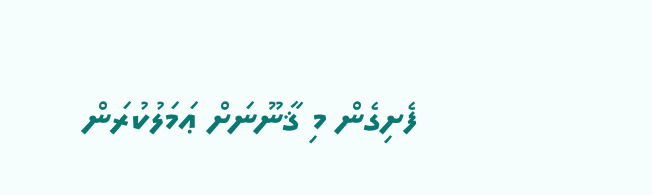ފެށިގެން މި ޤާނޫނަށް ޢަމަލުކުރަން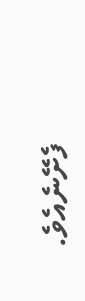ފެށޭނެއެވެ.